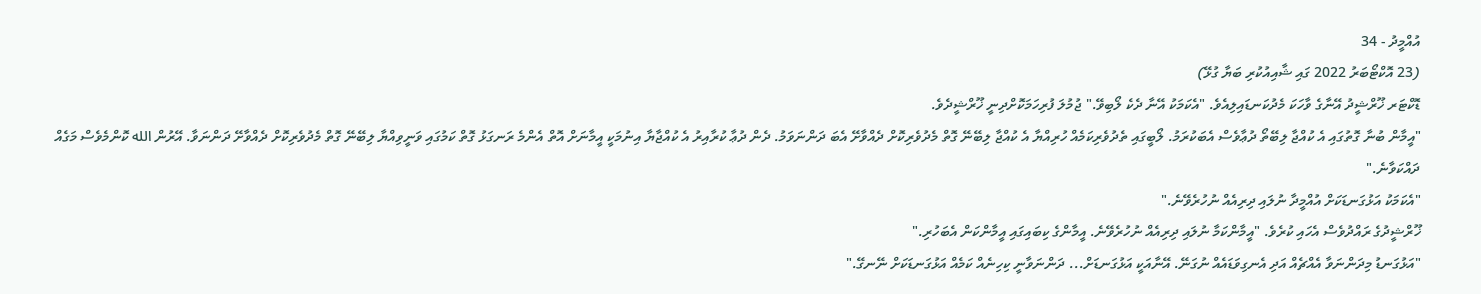އުއްމީދު - 34
(23 އޮކްޓޯބަރު 2022 ގައި ޝާއިއުކުރި ބަޔާ ގުޅޭ)
ޑޮކްޓަރ ޚޫރްޝީދު އޭނާގެ ވާހަކަ މެދުކަނޑައިލިއެވެ. "އެކަމަކު އޭނާ ދެކެ ލޯބިވޭ." ޖުމުލަ ފުރިހަމަކޮށްދިނީ ޚޫރްޝީދެވެ.
"އީމާން ބުނާ ގޮތުގައި އެ ކުއްޖާ ލިބޭތޯ ދުޢާވެސް އެބަކުރަމު. ލޯބީގައި ތެދުވެރިކަމެއް ހުރިއްޔާ އެ ކުއްޖާ ލިބޭނޭ ގޮތް މެދުވެރިކޮށް ދެއްވާށޭ އެބަ ދަންނަވަމު. ދެން ދުޢާ ކުރާއިރު އެ ކުއްޖާޔާ އިނުމަކީ އީމާނަށް އޮތް އެންމެ ރަނގަޅު ގޮތް ކަމުގައި ވަނީވިއްޔާ ލިބޭނޭ ގޮތް މެދުވެރިކޮށް ދެއްވާށޭ ދަންނަވާ. އޭރުން الله ކޮންމެވެސް މަގެއް ދައްކަވާނެ."
"އެކަމަކު އަޅުގަނޑަކަށް އުއްމީދާ ނުލައި ދިރިއެއް ނުހުރެވޭނެ."
ޚޫރްޝީދުގެ ރައްދުވެސް އެހައި ކުރެވެ. "އީމާންކަމާ ނުލައި ދިރިއެއް ނުހުރެވޭނެ. އީމާންގެ ކިބައިގައި އީމާންކަން އެބަހުރި."
"އަޅުގަނޑު މިދަންނަވާ އެއްޗެއް އަދި އެނގިވަޑައެއް ނުގަނޭ. އޭނާއަކީ އަޅުގަނޑަށް... ދަންނަވާނީ ކިހިނެއް ކަމެއް އަޅުގަނޑަކަށް ނޭނގޭ."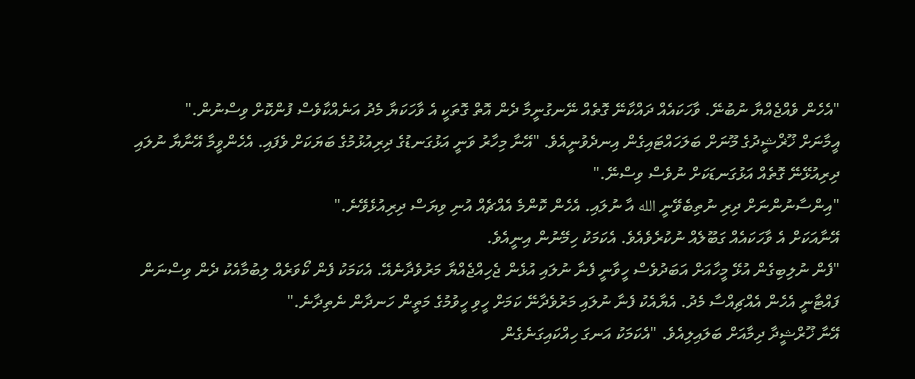"އެހެން ވެއްޖެއްޔާ ނުބުނޭ. ވާހަކައެއް ދައްކާނޭ ގޮތެއް ނޭނގުނީމާ ދެން އޮތް ގޮތަކީ އެ ވާހަކަޔާ މެދު އަނެއްކާވެސް ފުންކޮށް ވިސްނުން."
އީމާނަށް ޚޫޜްޝީދުގެ މޫނަށް ބަލަހައްޓައިގެން އިނދެވުނީއެވެ. "އޭނާ މިހާރު ވަނީ އަޅުގަނޑުގެ ދިރިއުޅުމުގެ ބަޔަކަށް ވެފައި. އެހެންވީމާ އޭނާޔާ ނުލައި ދިރިއުޅޭނޭ ގޮތެއް އަޅުގަނޑަކަށް ނުވެސް ވިސްނޭ."
"އިންސާނުންނަށް ދިރި ނުތިބެވޭނީ الله އާ ނުލައި. އެހެން ކޮންމެ އެއްޗެއް އުނި ވިޔަސް ދިރިއުޅެވޭނެ."
އޭނާއަކަށް އެ ވާހަކައެއް ގަބޫލެއް ނުކުރެވެއެވެ. އެކަމަކު ހިމޭނުން އިނީއެވެ.
"ފެން ނުލިބިގެން އުޅޭ މީހާއަށް އަބަދުވެސް ހީވާނީ ފެނާ ނުލައި އުޅެން ޖެހިއްޖެއްޔާ މަރުވެދާނެއޭ. އެކަމަކު ފެން ކޯވަރެއް ލިބުމާއެކު ދެން ވިސްނަން ފައްޓާނީ އެހެން އެއްޗިއްސާ މެދު. އެޔާއެކު ފެނާ ނުލައި މަރުވެދާނޭ ކަމަށް ހީވި ހީވުމުގެ މަތީން ހަނދާން ނެތިދާނެ."
އޭނާ ޚޫރްޝީދާ ދިމާއަށް ބަލައިލިއެވެ. "އެކަމަކު އަނގަ ހިއްކައިގަނެގެން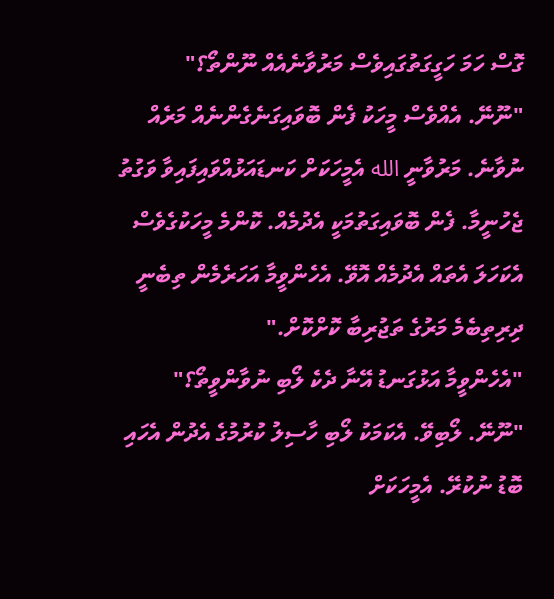ގޮސް ހަމަ ހަގީގަތުގައިވެސް މަރުވާނެއެއް ނޫންތޯ؟"
"ނޫނޭ. އެއްވެސް މީހަކު ފެން ބޮވައިގަނެގެންނެއް މަރެއް ނުވާނެ. މަރުވާނީ الله އެމީހަކަށް ކަނޑައަޅުއްވައިފައިވާ ވަގުތު ޖެހުނީމާ. ފެން ބޮވައިގަތުމަކީ އެދުމެއް. ކޮންމެ މީހަކުގެވެސް އެކަހަލަ އެތައް އެދުމެއް އޮވޭ. އެހެންވީމާ އަހަރެމެން ތިބެނީ ދިރިތިބެމެ މަރުގެ ތަޖުރިބާ ކޮށްކޮށް."
"އެހެންވީމާ އަޅުގަނޑު އޭނާ ދެކެ ލޯބި ނުވާންވީތޯ؟"
"ނޫނޭ. ލޯބިވޭ. އެކަމަކު ލޯބި ހާސިލު ކުރުމުގެ އެދުން އެހައި ބޮޑު ނުކުރޭ. އެމީހަކަށް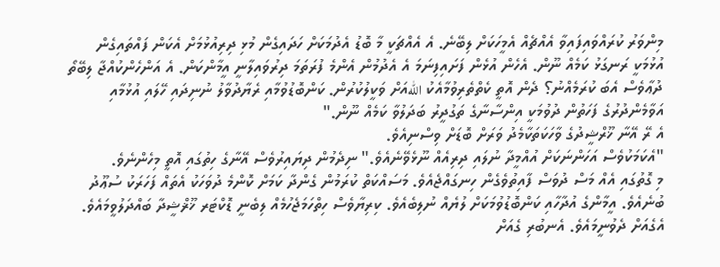މިންވަރު ކުރައްވައިފައިވާ އެއްޗެއް އެމީހަކަށް ލިބޭނެ. އެ އެއްޗަކީ މާ ބޮޑު އެދުމަކަށް ހަދައިގެން މުޅި ދިރިއުޅުމަށް އެކަން ފައްތައިގެން އުޅުމަކީ ރަނގަޅު ކަމެއް ނޫން. އެހެން އުޅެން ފަށައިފިނަމަ އެ އެދުމުން އެންމެ ފުރަތަމަ ދިރުވައިލާނީ އީމާންކަން. އެ އަންހެންކުއްޖާ ލިބޭތޯ ދުޢާވެސް އެބަ ކުރަމެއްނު؟ ދެން އޮތީ ކެތްތެރިވުމާއެކު اللهއަށް ވަކީލުކުރުން. ކަންބޮޑުވުމާއި ރެޔާދުވާލު ނުނިދައި ހޭލައި އުޅުމާއި އަވާމެންދުރުގެ ފަހަތުން ދުވުމަކީ އިންސާނާގެ ތަގުދީރު ބަދަލުވާ ކަމެއް ނޫން."
އެ ރޭ އޭނާ ޚޫރްޝީދުގެ ވާހަކަތަކާމެދު ވަރަށް ބޮޑަށް ވިސްނިއެވެ.
"އެކަމަކުވެސް އަހަންނަކަށް އުއްމީދާ ނުލައި ދިރިއެއް ނޫޅެވޭނެއެވެ." ނިދެމުން ދިޔައިރުވެސް އޭނާގެ ހިތުގައި އޮތީ މިހެންނެވެ.
މި ގޮތުގައި އެއް މަސް ދުވަސް ފާއިތުވެގެން ހިނގައްޖެއެވެ. މަސައްކަތް ކުރަމުން ގެންދާ ކަމަށް ކޮންމެ ދުވަހަކު އެތައް ފަހަރަކު ސުޢޫދު ބުނެއެވެ. އީމާންގެ އުދާހާއި ކަންބޮޑުވުމަކަށް ލުޔެއް ނުލިބެއެވެ. ކިރިޔާވެސް ހިތްހަމަޖެހުމެއް ލިބެނީ ޑޮކްޓަރ ޚޫޜްޝީދާ ބައްދަލުވީމައެވެ. އެގެއަށް ދެވުނީމައެވެ. އެނބުރި ގެއަށް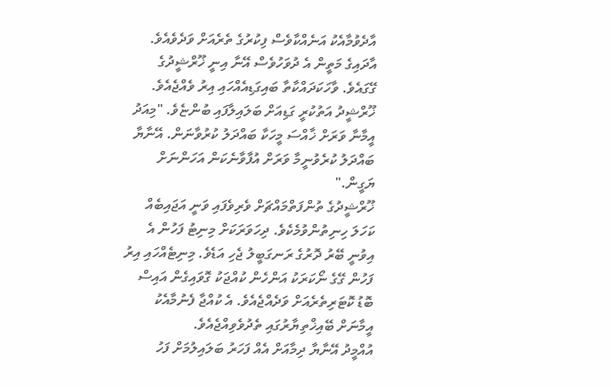އާދެވުމާއެކު އަނެއްކާވެސް ފިކުރުގެ ތެރެއަށް ވަދެވެއެވެ.
އާދައިގެ މަތީން އެ ދުވަހުވެސް އޭނާ އިނީ ޚޫރްޝީދުގެ ގޭގައެވެ. ވާހަކަދައްކާތާ ބައިގަޑިއެއްހައި އިރު ވެއްޖެއެވެ.
ޚޫރްޝީދު އަތުކުރީ ގަޑިއަށް ބަލައިލާފައި ބުންޏެވެ. "މިއަދު އީމާނާ ވަރަށް ޚާއްސަ މީހަކާ ބައްދަލު ކުރުވާނަން. އޭނާޔާ ބައްދަލު ކުރެވުނީމާ ވަރަށް އުފާވާނެކަން އަހަންނަށް ޔަގީން."
ޚޫރްޝީދުގެ ތުންފަތްމައްޗަށް ވެރިވެފައި ވަނީ އަޖައިބެއް ކަހަލަ ހިނިތުންވުމެކެވެ. ދިހަވަރަކަށް މިނިޓު ފަހުން އެ އިވުނީ ބޭރު ދޮރުގެ ރަނގަބީލު ޖެހި އަޑެވެ. މިނިޓެއްހައި އިރު ފަހުން ގޭގެ ނޯކަރަކު އަންހެން ކުއްޖަކު ގޮވައިގެން އައިސް ބޮޑު ކޮޓަރިތެރެއަށް ވަދެއްޖެއެވެ. އެ ކުއްޖާ ފެނުމާއެކު އީމާނަށް ބޭއިޚްތިޔާރުގައި ތެދުވެވިއްޖެއެވެ.
އުއްމީދު އޭނާޔާ ދިމާއަށް އެއް ފަހަރު ބަލައިލުމަށް ފަހު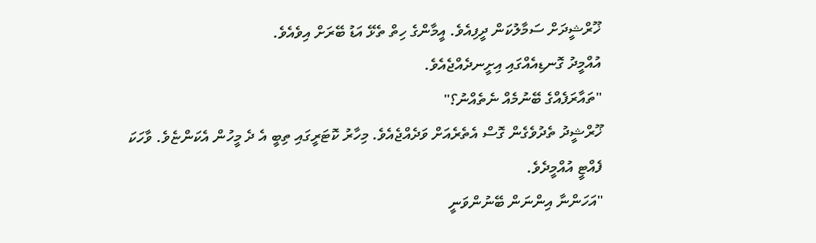ޚޫރްޝީދަށް ސަމާލުކަން ދީފިއެވެ. އީމާންގެ ހިތް ތެޅޭ އަޑު ބޭރަށް އިވެއެވެ.
އުއްމީދު ގޮނޑިއެއްގައި އިށީނދެއްޖެއެވެ.
"ތައާރަފެއްގެ ބޭނުމެއް ނެތެއްނު؟"
ޚޫރްޝީދު ތެދުވެގެން ގޮސް އެތެރެއަށް ވަދެއްޖެއެވެ. މިހާރު ކޮޓަރީގައި ތިބީ އެ ދެ މީހުން އެކަންޏެވެ. ވާހަކަ ފެއްޓީ އުއްމީދެވެ.
"އަހަންނާ އިންނަން ބޭނުންވަނީ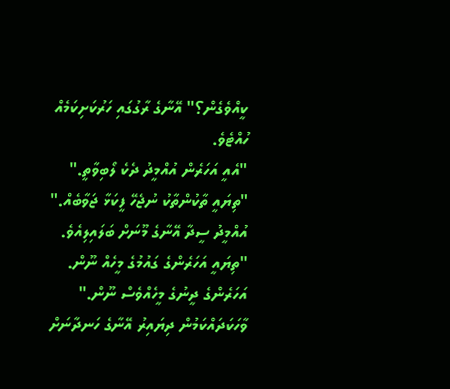ކީއްވެގެން؟" އޭނާގެ ރާގުގައި ހަރުކަށިކަމެއް ހުއްޓެވެ.
"އެއީ އަހަރެން އުއްމީދު ދެކެ ލޯބިވާތީ."
"ތިޔައީ ތާކުންތާކު ނުޖެހޭ ފީކަޅާ ޖަވާބެއް." އުއްމީދު ސީދާ އޭނާގެ މޫނަށް ބަލައިލިއެވެ.
"ތިޔައީ އަހަރެންގެ ގައުމުގެ މީހެއް ނޫން. އަހަރެންގެ ދީނުގެ މީހެއްވެސް ނޫން."
ވާހަކަދައްކަމުން ދިޔައިރު އޭނާގެ ހަނދާނަށް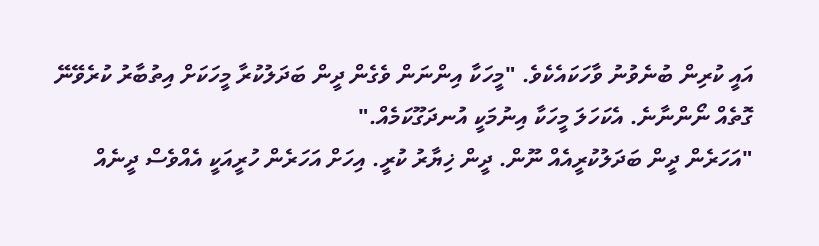އައީ ކުރިން ބުނެވުނު ވާހަކައެކެވެ. "މީހަކާ އިންނަން ވެގެން ދީން ބަދަލުކުރާ މީހަކަށް އިތުބާރު ކުރެވޭނޭ ގޮތެއް ނޯންނާނެ. އެކަހަލަ މީހަކާ އިނުމަކީ އުނދަގޫކަމެއް."
"އަހަރެން ދީން ބަދަލުކުރީއެއް ނޫން. ދީން ޚިޔާރު ކުރީ. އިހަށް އަހަރެން ހުރީއަކީ އެއްވެސް ދީނެއް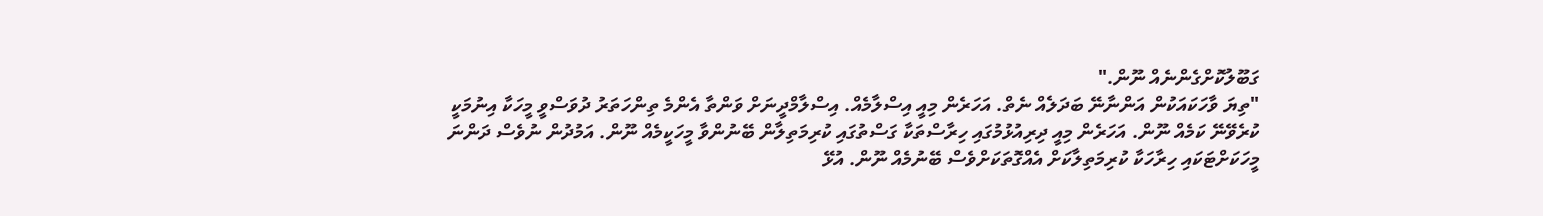ގަބޫލުކޮށްގެންނެއް ނޫން."
"ތިޔަ ވާހަކައަކުން އަންނާނޭ ބަދަލެއް ނެތް. އަހަރެން މިއީ އިސްލާމެއް. އިސްލާމްދީނަށް ވަންތާ އެންމެ ތިންހަތަރު ދުވަސްވީ މީހަކާ އިނުމަކީ ކުރެވޭނޭ ކަމެއް ނޫން. އަހަރެން މިއީ ދިރިއުޅުމުގައި ހިރާސްތަކާ ގަސްތުގައި ކުރިމަތިލާން ބޭނުންވާ މީހަކީމެއް ނޫން. އަމުދުން ނުވެސް ދަންނަ މީހަކަށްޓަކައި ހިރާހަކާ ކުރިމަތިލާކަށް އެއްގޮތަކަށްވެސް ބޭނުމެއް ނޫން. އުޅޭ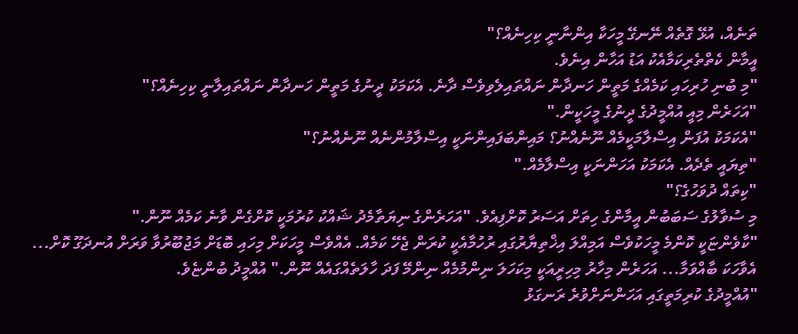ތަނެއް، އުޅޭ ގޮތެއް ނޭނގޭ މީހަކާ އިންނާނީ ކިހިނެއް؟"
އީމާން ކެތްތެރިކަމާއެކު އަޑު އަހާން އިނެވެ.
"މި ބުނި ހުރިހައި ކަމެއްގެ މަތީން ހަނދާން ނައްތައިލެވިވެސް ދާނެ. އެކަމަކު ދީނުގެ މަތީން ހަނދާން ނައްތައިލާނީ ކިހިނެއް؟"
"އަހަރެން މިއީ އުއްމީދުގެ ދީނުގެ މީހަކީން."
"އެކަމަކު އުފަން އިސްލާމަކީމެއް ނޫނެއްނު؟ މައިންބަފައިންނަކީ އިސްލާމުންނެއް ނޫނެއްނު؟"
"ތިޔައީ ތެދެއް. އެކަމަކު އަހަންނަކީ އިސްލާމެއް."
"ކިތައް ދުވަހުގެ؟"
މި ސުވާލުގެ ސަބަބުން އީމާންގެ ހިތަށް އަސަރު ކޮށްފިއެވެ. "އަހަރެންގެ ނިޔަތާމެދު ޝައްކު ކުރުމަކީ ކޮށްގެން ވާނެ ކަމެއް ނޫން."
"ކާވެންޏަކީ ކޮންމެ މީހަކުވެސް އަމިއްލަ އިޚްތިޔާރުގައި ރުހުމާއެކީ ކުރަން ޖެހޭ ކަމެއް. އެއްވެސް މީހަކަށް މިހައި ބޮޑަށް މަޖުބޫރުވާ ވަރަށް އުނދަގޫ ކޮށް... އެވާހަކަ ބާއްވަމާ... އަހަރެން މިހާރު މިހިރީއަކީ މިކަހަލަ ނިންމުމެއް ނިންމޭ ފަދަ ހާލަތެއްގައެއް ނޫން." އުއްމީދު ބުންޏެވެ.
"އުއްމީދުގެ ކުރިމަތީގައި އަހަންނަށްވުރެ ރަނގަޅު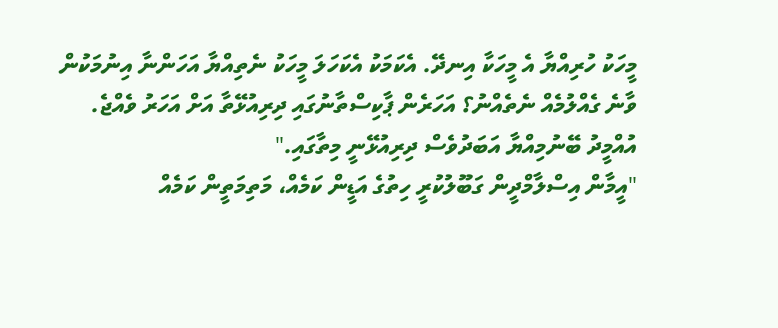މީހަކު ހުރިއްޔާ އެ މީހަކާ އިނދޭ. އެކަމަކު އެކަހަލަ މީހަކު ނެތިއްޔާ އަހަންނާ އިނުމަކުން ވާނެ ގެއްލުމެއް ނެތެއްނު؟ އަހަރެން ޕާކިސްތާނުގައި ދިރިއުޅޭތާ އަށް އަހަރު ވެއްޖެ. އުއްމީދު ބޭނުމިއްޔާ އަބަދުވެސް ދިރިއުޅޭނީ މިތާގައި."
"އީމާން އިސްލާމްދީން ގަބޫލުކުރީ ހިތުގެ އަޑީން ކަމެއް، މަތިމަތީން ކަމެއް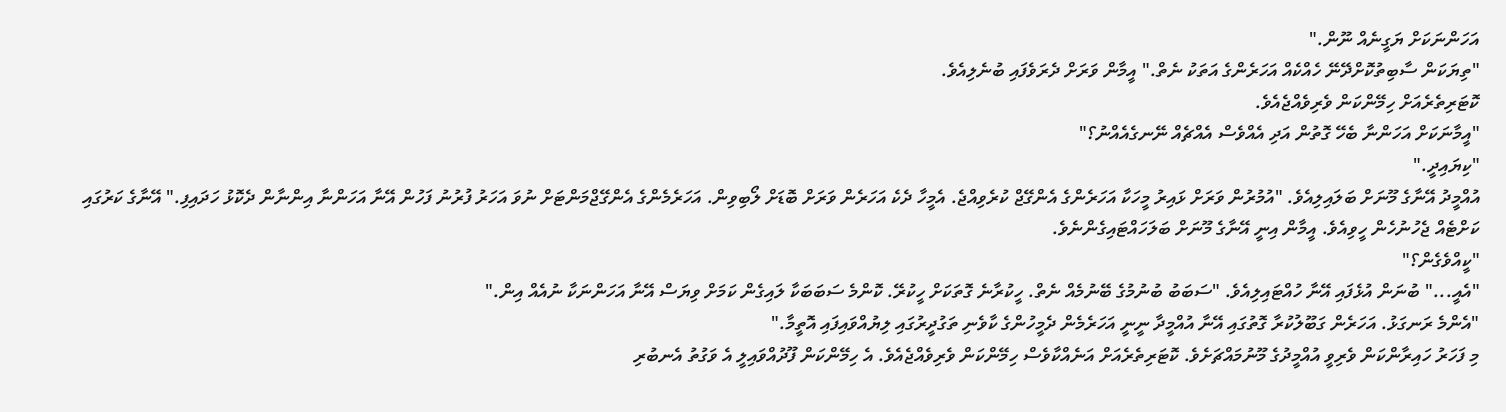އަހަންނަކަށް ޔަގީނެއް ނޫން."
"ތިޔަކަން ސާބިތުކޮށްދޭނޭ ހެއްކެއް އަހަރެންގެ އަތަކު ނެތް." އީމާން ވަރަށް ދެރަވެފައި ބުނެލިއެވެ.
ކޮޓަރިތެރެއަށް ހިމޭންކަން ވެރިވެއްޖެއެވެ.
"އީމާނަކަށް އަހަންނާ ބެހޭ ގޮތުން އަދި އެއްވެސް އެއްޗެއް ނޭނގެއެއްނު؟"
"ކިޔައިދީ."
އުއްމީދު އޭނާގެ މޫނަށް ބަލައިލިއެވެ. "އުމުރުން ވަރަށް ޅައިރު މީހަކާ އަހަރެންގެ އެންގޭޖް ކުރެވިއްޖެ. އެމީހާ ދެކެ އަހަރެން ވަރަށް ބޮޑަށް ލޯބިވިން. އަހަރެމެންގެ އެންގޭޖްމަންޓަށް ނުވަ އަހަރު ފުރުނު ފަހުން އޭނާ އަހަންނާ އިންނާން ދެކޮޅު ހަދައިފި." އޭނާގެ ކަރުގައި ކަށްޓެއް ޖެހުނުހެން ހީވިއެވެ. އީމާން އިނީ އޭނާގެ މޫނަށް ބަލަހައްޓައިގެންނެވެ.
"ކީއްވެގެން؟"
"އެއީ..." ބުނަން އުޅެފައި އޭނާ ހުއްޓައިލިއެވެ. "ސަބަބު ބުނުމުގެ ބޭނުމެއް ނެތް. ހީކުރާނެ ގޮތަކަށް ހީކުރޭ. ކޮންމެ ސަބަބަކާ ލައިގެން ކަމަށް ވިޔަސް އޭނާ އަހަންނަކާ ނުއެއް އިން."
"އެންމެ ރަނގަޅު. އަހަރެން ގަބޫލުކުރާ ގޮތުގައި އޭނާ އުއްމީދާ ނީނީ އަހަރެމެން ދެމީހުންގެ ކާވެނި ތަގުދީރުގައި ލިޔުއްވައިފައި އޮތީމާ."
މި ފަހަރު ހައިރާންކަން ވެރިވީ އުއްމީދުގެ މޫނުމައްޗަށެވެ. ކޮޓަރިތެރެއަށް އަނެއްކާވެސް ހިމޭންކަން ވެރިވެއްޖެއެވެ. އެ ހިމޭންކަން ފޫދުއްވައިލީ އެ ވަގުތު އެނބުރި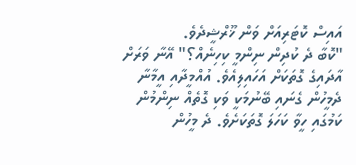އައިސް ކޮޓަރިއަށް ވަން ޚޫރްޝީދެވެ.
"ކޮބާ ދެ ކުދިން ނިންމީ ކިހިނެއް؟" އޭނާ ވަރަށް އާދައިގެ ގޮތަކަށް އަހައިލިއެވެ. އުއްމީދާއި އީމާނާ ދެމީހުން ގެނައި ބޭނުމަކީ ވަކި ގޮތެއް ނިންމުން ކަމުގައި ހީވާ ކަހަލަ ގޮތަކަށެވެ. ދެ މީހުން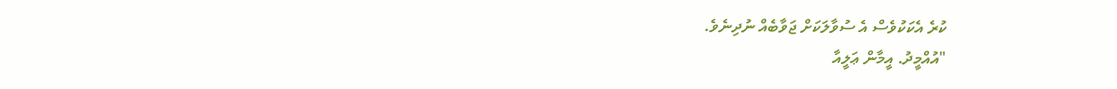ކުރެ އެކަކުވެސް އެ ސުވާލަކަށް ޖަވާބެއް ނުދިނެވެ.
"އުއްމީދު. އީމާން ޢަލީއާ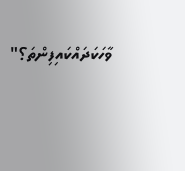ވާހަކަދައްކައިފިންތަ؟"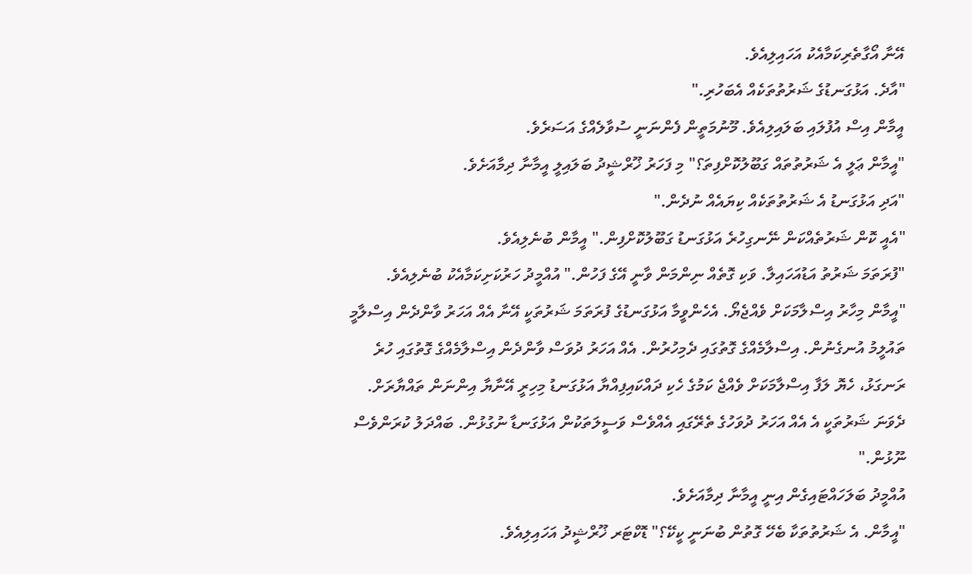އޭނާ އޯގާތެރިކަމާއެކު އަހައިލިއެވެ.
"އާދެ. އަޅުގަނޑުގެ ޝަރުތުތަކެއް އެބަހުރި."
އީމާން އިސް އުފުލައި ބަލައިލިއެވެ. މޫނުމަތީން ފެންނަނީ ސުވާލެއްގެ އަސަރެވެ.
"އީމާން ޢަލީ އެ ޝަރުތުތައް ގަބޫލުކޮށްފިތަ؟" މި ފަހަރު ޚޫރްޝީދު ބަލައިލީ އީމާނާ ދިމާއަށެވެ.
"އަދި އަޅުގަނޑު އެ ޝަރުތުތަކެއް ކިޔައެއް ނުދެން."
"އެއީ ކޮން ޝަރުތެއްކަން ނޭނގިހުރެ އަޅުގަނޑު ގަބޫލުކޮށްފިން." އީމާން ބުނެލިއެވެ.
"ފުރަތަމަ ޝަރުތު އަޑުއަހައިލާ. ވަކި ގޮތެއް ނިންމަން ވާނީ އޭގެ ފަހުން." އުއްމީދު ހަރުކަށިކަމާއެކު ބުނެލިއެވެ. "އީމާން މިހާރު އިސްލާމަކަށް ވެއްޖެޔޯ. އެހެންވީމާ އަޅުގަނޑުގެ ފުރަތަމަ ޝަރުތަކީ އޭނާ އެއް އަހަރު ވާންދެން އިސްލާމީ ތައުލީމު އުނގެނުން. އިސްލާމެއްގެ ގޮތުގައި ދެމިހުރުން. އެއް އަހަރު ދުވަސް ވާންދެން އިސްލާމެއްގެ ގޮތުގައި ހުރެ ރަނގަޅު، ހެޔޮ ލަފާ އިސްލާމަކަށް ވެއްޖެ ކަމުގެ ހެކި ދައްކައިފިއްޔާ އަޅުގަނޑު މިހިރީ އޭނާޔާ އިންނަން ތައްޔާރަށް. ދެވަނަ ޝަރުތަކީ އެ އެއް އަހަރު ދުވަހުގެ ތެރޭގައި އެއްވެސް ވަސީލަތަކުން އަޅުގަނޑާ ނުގުޅުން. ބައްދަލު ކުރަންވެސް ނޫޅުން."
އުއްމީދު ބަލަހައްޓައިގެން އިނީ އީމާނާ ދިމާއަށެވެ.
"އީމާން. އެ ޝަރުތުތަކާ ބެހޭ ގޮތުން ބުނަނީ ކީކޭ؟" ޑޮކްޓަރ ޚޫރްޝީދު އަހައިލިއެވެ.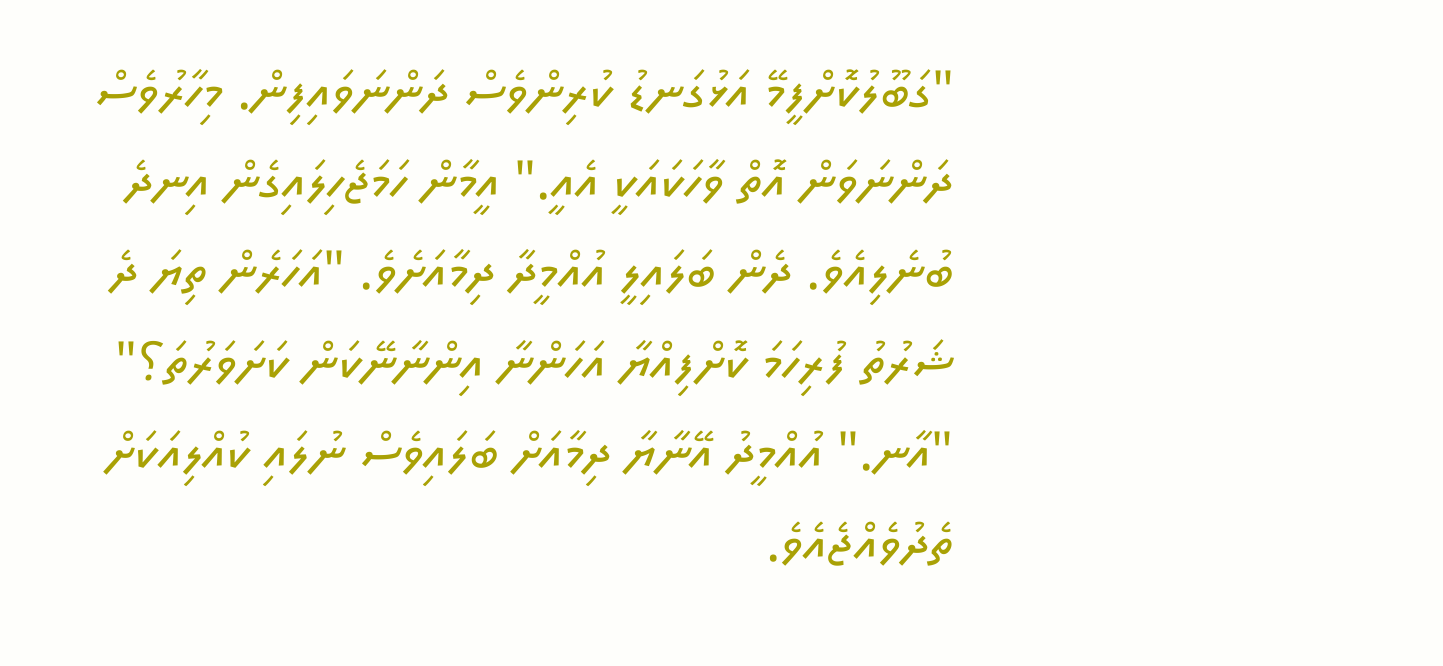"ގަބޫލުކޮށްފީމޭ އަޅުގަނޑު ކުރިންވެސް ދަންނަވައިފިން. މިހާރުވެސް ދަންނަވަން އޮތް ވާހަކައަކީ އެއީ." އީމާން ހަމަޖެހިލައިގެން އިނދެ ބުނެލިއެވެ. ދެން ބަލައިލީ އުއްމީދާ ދިމާއަށެވެ. "އަހަރެން ތިޔަ ދެ ޝަރުތު ފުރިހަމަ ކޮށްފިއްޔާ އަހަންނާ އިންނާނޭކަން ކަށަވަރުތަ؟"
"އާނ." އުއްމީދު އޭނާޔާ ދިމާއަށް ބަލައިވެސް ނުލައި ކުއްލިއަކަށް ތެދުވެއްޖެއެވެ.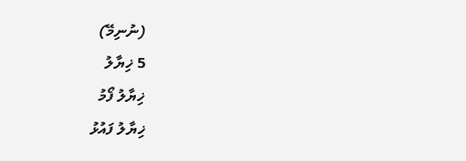(ނުނިމޭ)
5 ޚިޔާލު
ޚިޔާލު ފޯމު
ޚިޔާލު ފައުޅު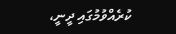ކުރެއްވުމުގައި ދީނީ،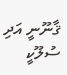ޤާނޫނީ އަދި ސުލޫކީ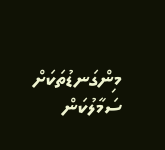މިންގަނޑުތަކަށް ސަމާލުކަން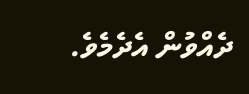ދެއްވުން އެދެމެވެ.